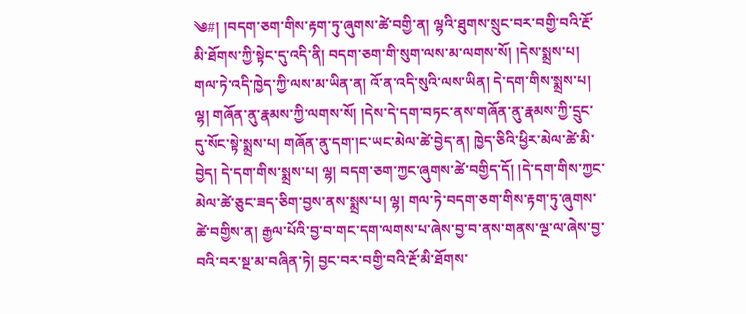༄#། །བདག་ཅག་གིས་རྟག་ཏུ་ཞུགས་ཚེ་བགྱི་ན། ལྷའི་ཐུགས་སྲུང་བར་བགྱི་བའི་རྔོ་མི་ཐོགས་ཀྱི་སྟེང་དུ་འདི་ནི། བདག་ཅག་གི་སུག་ལས་མ་ལགས་སོ། །དེས་སྨྲས་པ། གལ་ཏེ་འདི་ཁྱེད་ཀྱི་ལས་མ་ཡིན་ན། འོ་ན་འདི་སུའི་ལས་ཡིན། དེ་དག་གིས་སྨྲས་པ། ལྷ། གཞོན་ནུ་རྣམས་ཀྱི་ལགས་སོ། །དེས་དེ་དག་བཏང་ནས་གཞོན་ནུ་རྣམས་ཀྱི་དྲུང་དུ་སོང་སྟེ་སྨྲས་པ། གཞོན་ནུ་དག་།ང་ཡང་མེལ་ཚེ་བྱེད་ན། ཁྱེད་ཅིའི་ཕྱིར་མེལ་ཚེ་མི་བྱེད། དེ་དག་གིས་སྨྲས་པ། ལྷ། བདག་ཅག་ཀྱང་ཞུགས་ཚེ་བགྱིད་དོ། །དེ་དག་གིས་ཀྱང་མེལ་ཚེ་ཅུང་ཟད་ཅིག་བྱས་ནས་སྨྲས་པ། ལྷ། གལ་ཏེ་བདག་ཅག་གིས་རྟག་ཏུ་ཞུགས་ཚེ་བགྱིས་ན། རྒྱལ་པོའི་བྱ་བ་གང་དག་ལགས་པ་ཞེས་བྱ་བ་ནས་གནས་ལྔ་ལ་ཞེས་བྱ་བའི་བར་སྔ་མ་བཞིན་ཏེ། བྱང་བར་བགྱི་བའི་རྔོ་མི་ཐོགས་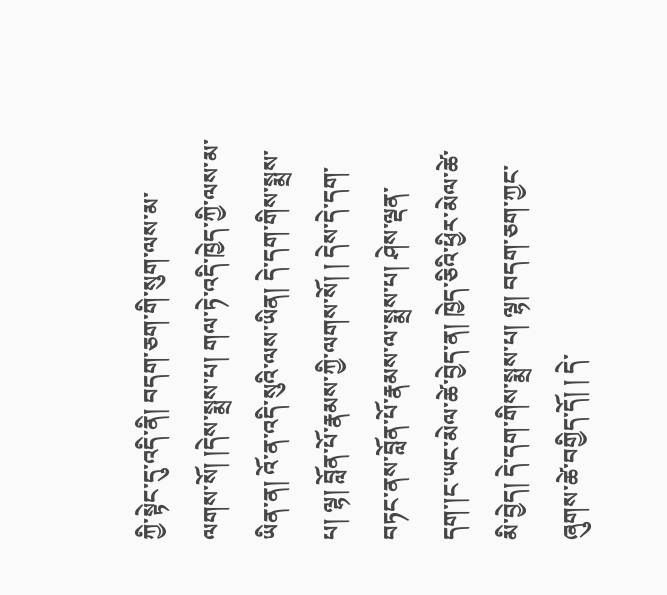ཀྱི་སྟེང་དུ་འདི་ནི། བདག་ཅག་གི་སུག་ལས་མ་ལགས་སོ། །དེས་སྨྲས་པ། གལ་ཏེ་འདི་ཁྱེད་ཀྱི་ལས་མ་ཡིན་ན། འོ་ན་འདི་སུའི་ལས་ཡིན། དེ་དག་གིས་སྨྲས་པ། ལྷ། བློན་པོ་རྣམས་ཀྱི་ལགས་སོ། ། དེས་དེ་དག་བཏང་ནས་བློན་པོ་རྣམས་ལ་སྨྲས་པ། ཤེས་ལྡན་དག་།ང་ཡང་མེལ་ཚེ་བྱེད་ན། ཁྱེད་ཅིའི་ཕྱིར་མེལ་ཚེ་མི་བྱེད། དེ་དག་གིས་སྨྲས་པ། ལྷ། བདག་ཅག་ཀྱང་ཞུགས་ཚེ་བགྱིད་དོ། ། དེ་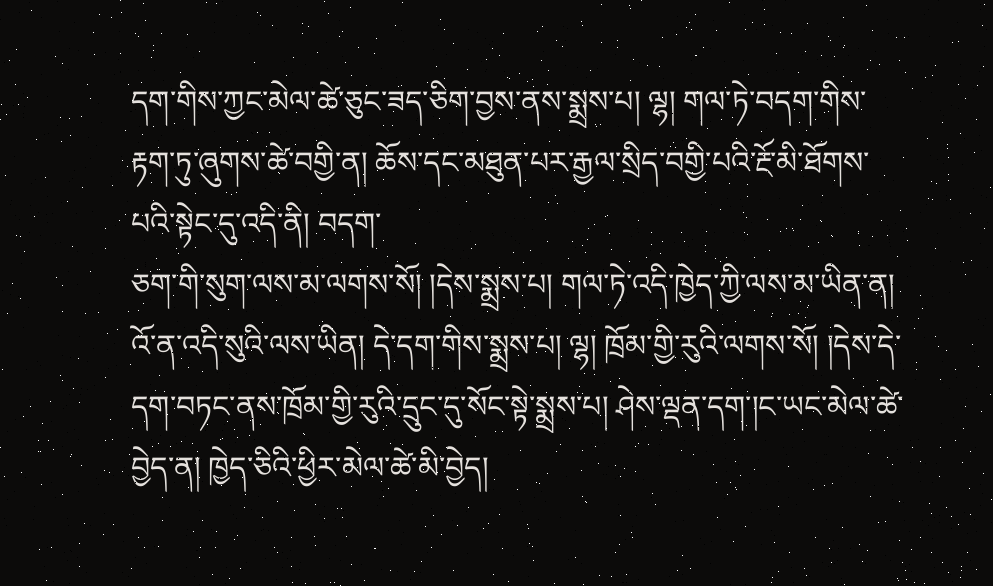དག་གིས་ཀྱང་མེལ་ཚེ་ཅུང་ཟད་ཅིག་བྱས་ནས་སྨྲས་པ། ལྷ། གལ་ཏེ་བདག་གིས་རྟག་ཏུ་ཞུགས་ཚེ་བགྱི་ན། ཆོས་དང་མཐུན་པར་རྒྱལ་སྲིད་བགྱི་པའི་རྔོ་མི་ཐོགས་པའི་སྟེང་དུ་འདི་ནི། བདག་
ཅག་གི་སུག་ལས་མ་ལགས་སོ། །དེས་སྨྲས་པ། གལ་ཏེ་འདི་ཁྱེད་ཀྱི་ལས་མ་ཡིན་ན། འོ་ན་འདི་སུའི་ལས་ཡིན། དེ་དག་གིས་སྨྲས་པ། ལྷ། ཁྲོམ་གྱི་རུའི་ལགས་སོ། །དེས་དེ་དག་བཏང་ནས་ཁྲོམ་གྱི་རུའི་དྲུང་དུ་སོང་སྟེ་སྨྲས་པ། ཤེས་ལྡན་དག་།ང་ཡང་མེལ་ཚེ་བྱེད་ན། ཁྱེད་ཅིའི་ཕྱིར་མེལ་ཚེ་མི་བྱེད།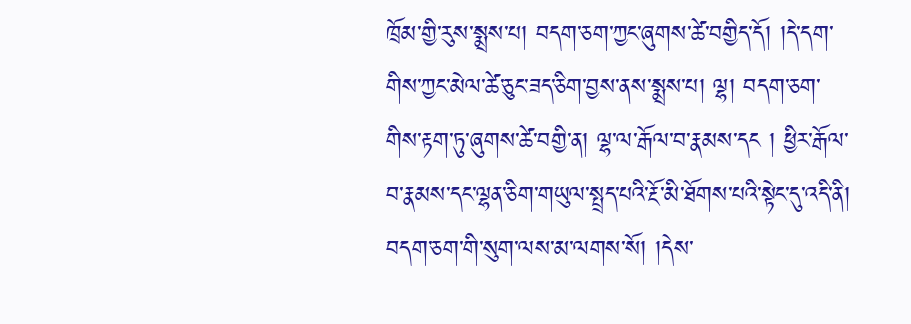ཁྲོམ་གྱི་རུས་སྨྲས་པ། བདག་ཅག་ཀྱང་ཞུགས་ཚེ་བགྱིད་དོ། །དེ་དག་གིས་ཀྱང་མེལ་ཚེ་ཅུང་ཟད་ཅིག་བྱས་ནས་སྨྲས་པ། ལྷ། བདག་ཅག་གིས་རྟག་ཏུ་ཞུགས་ཚེ་བགྱི་ན། ལྷ་ལ་རྒོལ་བ་རྣམས་དང ། ཕྱིར་རྒོལ་བ་རྣམས་དང་ལྷན་ཅིག་གཡུལ་སྤྲད་པའི་རྔོ་མི་ཐོགས་པའི་སྟེང་དུ་འདི་ནི། བདག་ཅག་གི་སུག་ལས་མ་ལགས་སོ། །དེས་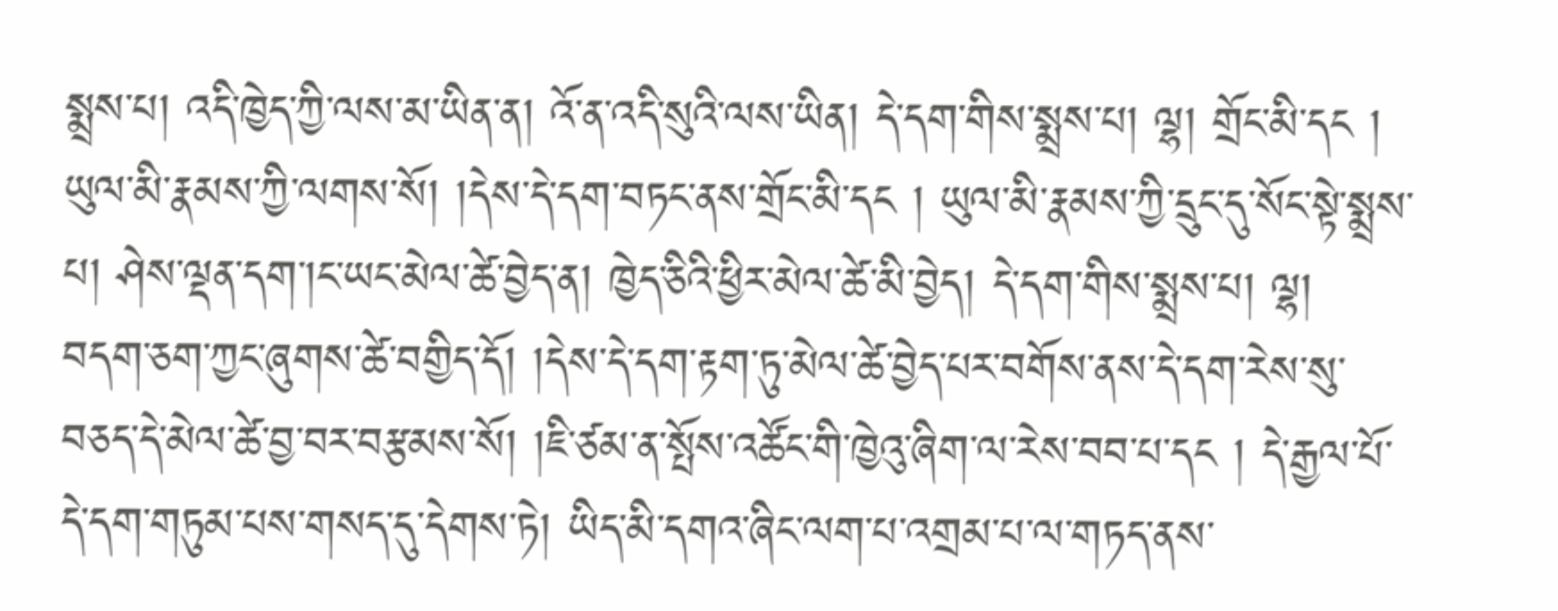སྨྲས་པ། འདི་ཁྱེད་ཀྱི་ལས་མ་ཡིན་ན། འོ་ན་འདི་སུའི་ལས་ཡིན། དེ་དག་གིས་སྨྲས་པ། ལྷ། གྲོང་མི་དང ། ཡུལ་མི་རྣམས་ཀྱི་ལགས་སོ། །དེས་དེ་དག་བཏང་ནས་གྲོང་མི་དང ། ཡུལ་མི་རྣམས་ཀྱི་དྲུང་དུ་སོང་སྟེ་སྨྲས་པ། ཤེས་ལྡན་དག་།ང་ཡང་མེལ་ཚེ་བྱེད་ན། ཁྱེད་ཅིའི་ཕྱིར་མེལ་ཚེ་མི་བྱེད། དེ་དག་གིས་སྨྲས་པ། ལྷ། བདག་ཅག་ཀྱང་ཞུགས་ཚེ་བགྱིད་དོ། །དེས་དེ་དག་རྟག་ཏུ་མེལ་ཚེ་བྱེད་པར་བགོས་ནས་དེ་དག་རེས་སུ་བཅད་དེ་མེལ་ཚེ་བྱ་བར་བརྩམས་སོ། །ཇི་ཙམ་ན་སྤོས་འཚོང་གི་ཁྱེའུ་ཞིག་ལ་རེས་བབ་པ་དང ། དེ་རྒྱལ་པོ་དེ་དག་གཏུམ་པས་གསད་དུ་དེགས་ཏེ། ཡིད་མི་དགའ་ཞིང་ལག་པ་འགྲམ་པ་ལ་གཏད་ནས་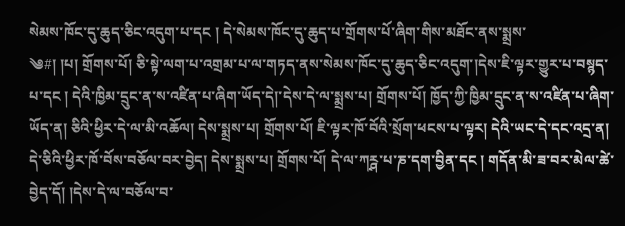སེམས་ཁོང་དུ་ཆུད་ཅིང་འདུག་པ་དང ། དེ་སེམས་ཁོང་དུ་ཆུད་པ་གྲོགས་པོ་ཞིག་གིས་མཐོང་ནས་སྨྲས་
༄#། །པ། གྲོགས་པོ། ཅི་སྟེ་ལག་པ་འགྲམ་པ་ལ་གཏད་ནས་སེམས་ཁོང་དུ་ཆུད་ཅིང་འདུག་།དེས་ཇི་ལྟར་གྱུར་པ་བསྙད་པ་དང ། དེའི་ཁྱིམ་དྲུང་ན་ས་འཛིན་པ་ཞིག་ཡོད་དེ།་དེས་དེ་ལ་སྨྲས་པ། གྲོགས་པོ། ཁྱོད་ཀྱི་ཁྱིམ་དྲུང་ན་ས་འཛིན་པ་ཞིག་ཡོད་ན། ཅིའི་ཕྱིར་དེ་ལ་མི་འཆོལ། དེས་སྨྲས་པ། གྲོགས་པོ། ཇི་ལྟར་ཁོ་བོའི་སྲོག་ཕངས་པ་ལྟར། དེའི་ཡང་དེ་དང་འདྲ་ན། དེ་ཅིའི་ཕྱིར་ཁོ་བོས་བཅོལ་བར་བྱེད། དེས་སྨྲས་པ། གྲོགས་པོ། དེ་ལ་ཀཪྴ་པ་ཎ་དག་བྱིན་དང ། གདོན་མི་ཟ་བར་མེལ་ཚེ་བྱེད་དོ། །དེས་དེ་ལ་བཅོལ་བ་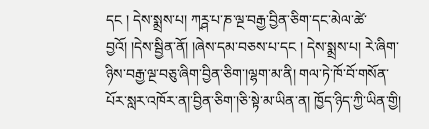དང ། དེས་སྨྲས་པ། ཀཪྴ་པ་ཎ་ལྔ་བརྒྱ་བྱིན་ཅིག་དང་མེལ་ཚེ་བྱའོ། །དེས་སྦྱིན་ནོ། །ཞེས་དམ་བཅས་པ་དང ། དེས་སྨྲས་པ། རེ་ཞིག་ཉིས་བརྒྱ་ལྔ་བཅུ་ཞིག་བྱིན་ཅིག་།ལྷག་མ་ནི། གལ་ཏེ་ཁོ་བོ་གསོན་པོར་སླར་འཁོར་ན།་བྱིན་ཅིག་།ཅི་སྟེ་མ་ཡིན་ན། ཁྱོད་ཉིད་ཀྱི་ཡིན་གྱི།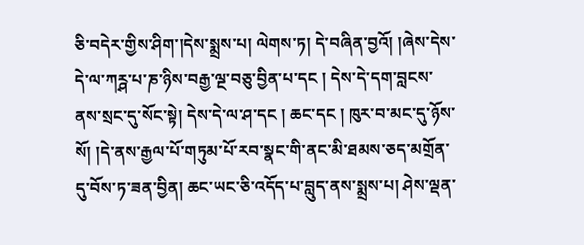ཅི་བདེར་གྱིས་ཤིག་།དེས་སྨྲས་པ། ལེགས་ཏ། དེ་བཞིན་བྱའོ། །ཞེས་དེས་དེ་ལ་ཀཪྴ་པ་ཎ་ཉིས་བརྒྱ་ལྔ་བཅུ་བྱིན་པ་དང ། དེས་དེ་དག་བླངས་ནས་སྲང་དུ་སོང་སྟེ། དེས་དེ་ལ་ཤ་དང ། ཆང་དང ། ཁུར་བ་མང་དུ་ཉོས་སོ། །དེ་ནས་རྒྱལ་པོ་གཏུམ་པོ་རབ་སྣང་གི་ནང་མི་ཐམས་ཅད་མགྲོན་དུ་བོས་ཏ་ཟན་བྱིན། ཆང་ཡང་ཅི་འདོད་པ་བླུད་ནས་སྨྲས་པ། ཤེས་ལྡན་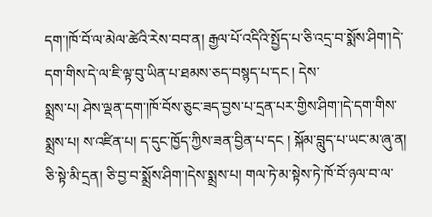དག་།ཁོ་བོ་ལ་མེལ་ཚེའི་རེས་བབ་ན། རྒྱལ་པོ་འདིའི་སྤྱོད་པ་ཅི་འདྲ་བ་སྨོས་ཤིག་།དེ་དག་གིས་དེ་ལ་ཇི་ལྟ་བུ་ཡིན་པ་ཐམས་ཅད་བསྙད་པ་དང ། དེས་
སྨྲས་པ། ཤེས་ལྡན་དག་།ཁོ་བོས་ཅུང་ཟད་བྱས་པ་དྲན་པར་གྱིས་ཤིག་།དེ་དག་གིས་སྨྲས་པ། ས་འཛིན་པ། ད་དུང་ཁྱོད་ཀྱིས་ཟན་བྱིན་པ་དང ། སྐོམ་བླུད་པ་ཡང་མ་ཞུ་ན། ཅི་སྟེ་མི་དྲན། ཅི་བྱ་བ་སྨྲོས་ཤིག་།དེས་སྨྲས་པ། གལ་ཏེ་མ་སྟེས་ཏེ་ཁོ་བོ་ཉལ་བ་ལ་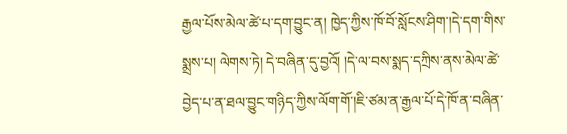རྒྱལ་པོས་མེལ་ཚེ་པ་དག་བྱུང་ན། ཁྱེད་ཀྱིས་ཁོ་བོ་སློངས་ཤིག་།དེ་དག་གིས་སྨྲས་པ། ལེགས་ཏེ། དེ་བཞིན་དུ་བྱའོ། །དེ་ལ་བས་སྨད་དཀྲིས་ནས་མེལ་ཚེ་བྱེད་པ་ན་ཐལ་བྱུང་གཉིད་ཀྱིས་ལོག་གོ་།ཇི་ཙམ་ན་རྒྱལ་པོ་དེ་ཁོ་ན་བཞིན་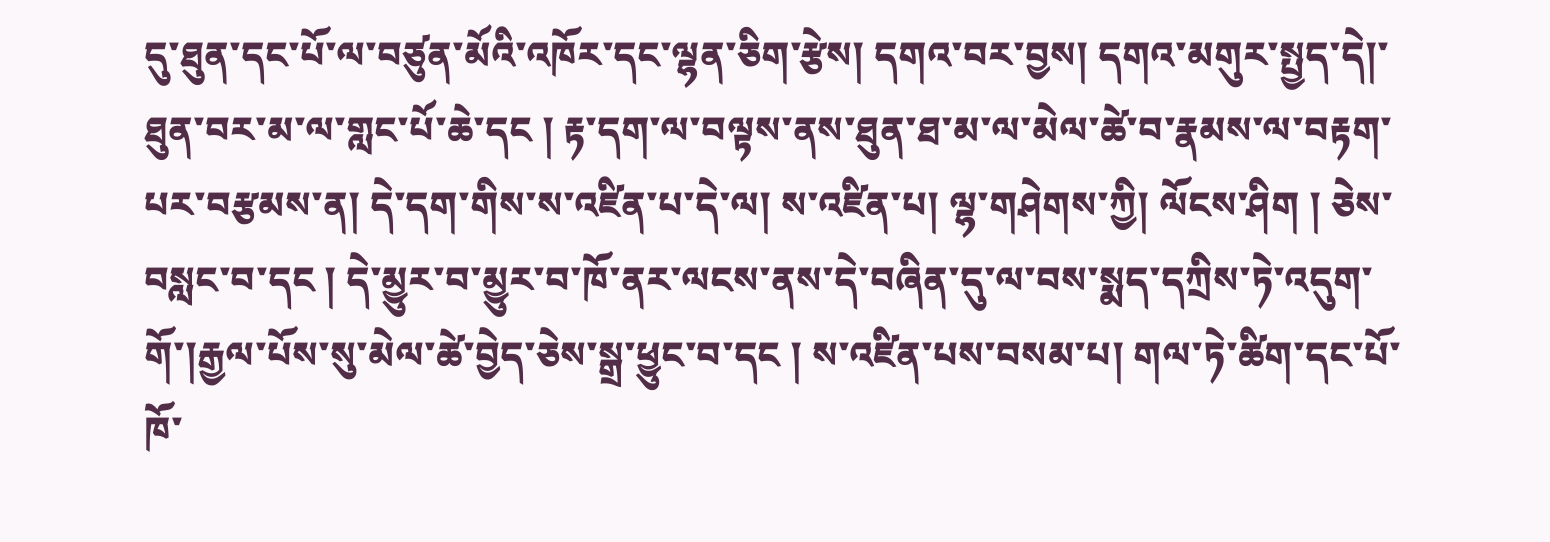དུ་ཐུན་དང་པོ་ལ་བཙུན་མོའི་འཁོར་དང་ལྷན་ཅིག་རྩེས། དགའ་བར་བྱས། དགའ་མགུར་སྤྱད་དེ།་ཐུན་བར་མ་ལ་གླང་པོ་ཆེ་དང ། རྟ་དག་ལ་བལྟས་ནས་ཐུན་ཐ་མ་ལ་མེལ་ཚེ་བ་རྣམས་ལ་བརྟག་པར་བརྩམས་ན། དེ་དག་གིས་ས་འཛིན་པ་དེ་ལ། ས་འཛིན་པ། ལྷ་གཤེགས་ཀྱི། ལོངས་ཤིག ། ཅེས་བསླང་བ་དང ། དེ་མྱུར་བ་མྱུར་བ་ཁོ་ནར་ལངས་ནས་དེ་བཞིན་དུ་ལ་བས་སྨད་དཀྲིས་ཏེ་འདུག་གོ་།རྒྱལ་པོས་སུ་མེལ་ཚེ་བྱེད་ཅེས་སྒྲ་ཕྱུང་བ་དང ། ས་འཛིན་པས་བསམ་པ། གལ་ཏེ་ཚིག་དང་པོ་ཁོ་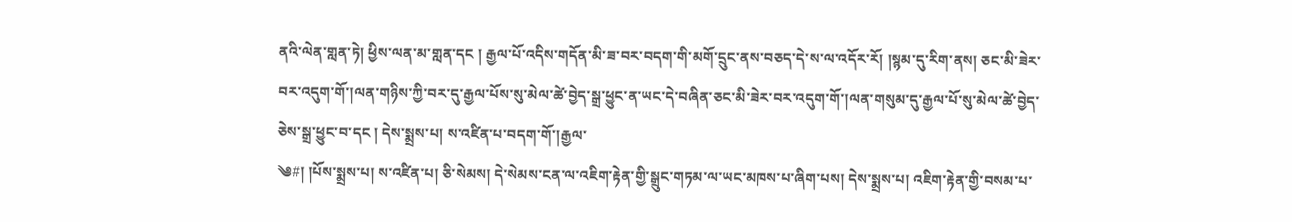ནའི་ལེན་གླན་ཏེ། ཕྱིས་ལན་མ་གླན་དང ། རྒྱལ་པོ་འདིས་གདོན་མི་ཟ་བར་བདག་གི་མགོ་དྲུང་ནས་བཅད་དེ་ས་ལ་འདོར་རོ། །སྙམ་དུ་རིག་ནས། ཅང་མི་ཟེར་བར་འདུག་གོ་།ལན་གཉིས་ཀྱི་བར་དུ་རྒྱལ་པོས་སུ་མེལ་ཚེ་བྱེད་སྒྲ་ཕྱུང་ན་ཡང་དེ་བཞིན་ཅང་མི་ཟེར་བར་འདུག་གོ་།ལན་གསུམ་དུ་རྒྱལ་པོ་སུ་མེལ་ཚེ་བྱེད་ཅེས་སྒྲ་ཕྱུང་བ་དང ། དེས་སྨྲས་པ། ས་འཛིན་པ་བདག་གོ་།རྒྱལ་
༄#། །པོས་སྨྲས་པ། ས་འཛིན་པ། ཅི་སེམས། དེ་སེམས་ངན་ལ་འཇིག་རྟེན་གྱི་སྒྲུང་གཏམ་ལ་ཡང་མཁས་པ་ཞིག་པས། དེས་སྨྲས་པ། འཇིག་རྟེན་གྱི་བསམ་པ་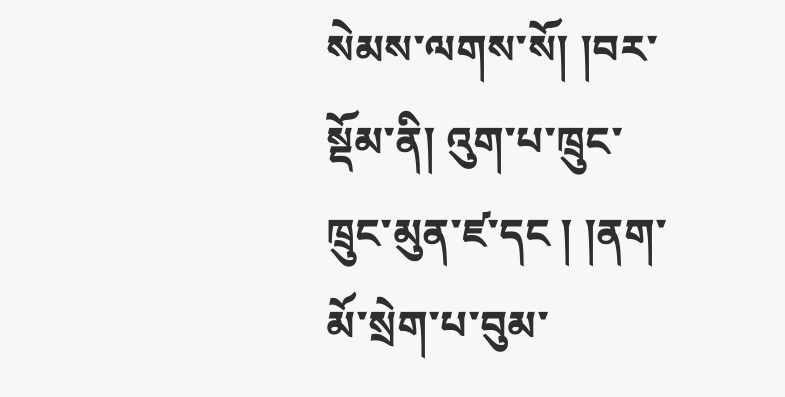སེམས་ལགས་སོ། །བར་སྡོམ་ནི། འུག་པ་ཁྲུང་ཁྲུང་མུན་ཛ་དང ། །ནག་མོ་སྲེག་པ་བུམ་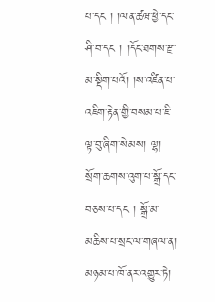པ་དང ། །ལན་ཚཝ་ཕྱེ་དང་ཤི་བ་དང ། །དོང་ཐགས་རྫ་མ་སྡིག་པའོ། །ས་འཛིན་པ་འཇིག་རྟེན་གྱི་བསམ་པ་ཇི་ལྟ་བུ་ཞིག་སེམས། ལྷ། སྲོག་ཆགས་འུག་པ་སྒྲོ་དང་བཅས་པ་དང ། སྒྲོ་མ་མཆིས་པ་སྲང་ལ་གཞལ་ན། མཉམ་པ་ཁོ་ནར་འགྱུར་ཏེ།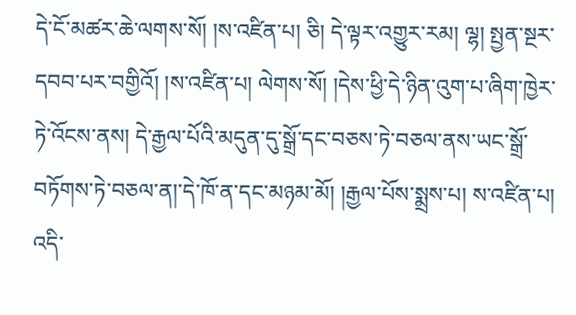དེ་ངོ་མཚར་ཆེ་ལགས་སོ། །ས་འཛིན་པ། ཅི། དེ་ལྟར་འགྱུར་རམ། ལྷ། སྤྱན་སྔར་དབབ་པར་བགྱིའོ། །ས་འཛིན་པ། ལེགས་སོ། །དེས་ཕྱི་དེ་ཉིན་འུག་པ་ཞིག་ཁྱེར་ཏེ་འོངས་ནས། དེ་རྒྱལ་པོའི་མདུན་དུ་སྒྲོ་དང་བཅས་ཏེ་བཅལ་ནས་ཡང་སྒྲོ་བཏོགས་ཏེ་བཅལ་ན།་དེ་ཁོ་ན་དང་མཉམ་མོ། །རྒྱལ་པོས་སྨྲས་པ། ས་འཛིན་པ། འདི་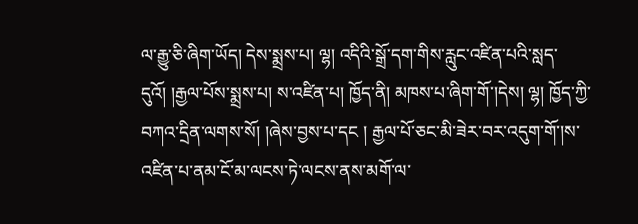ལ་རྒྱུ་ཅི་ཞིག་ཡོད། དེས་སྨྲས་པ། ལྷ། འདིའི་སྒྲོ་དག་གིས་རླུང་འཛིན་པའི་སླད་དུའོ། །རྒྱལ་པོས་སྨྲས་པ། ས་འཛིན་པ། ཁྱོད་ནི། མཁས་པ་ཞིག་གོ་།དེས། ལྷ། ཁྱོད་ཀྱི་བཀའ་དྲིན་ལགས་སོ། །ཞེས་བྱས་པ་དང ། རྒྱལ་པོ་ཅང་མི་ཟེར་བར་འདུག་གོ་།ས་འཛིན་པ་ནམ་ངོ་མ་ལངས་ཏེ་ལངས་ནས་མགོ་ལ་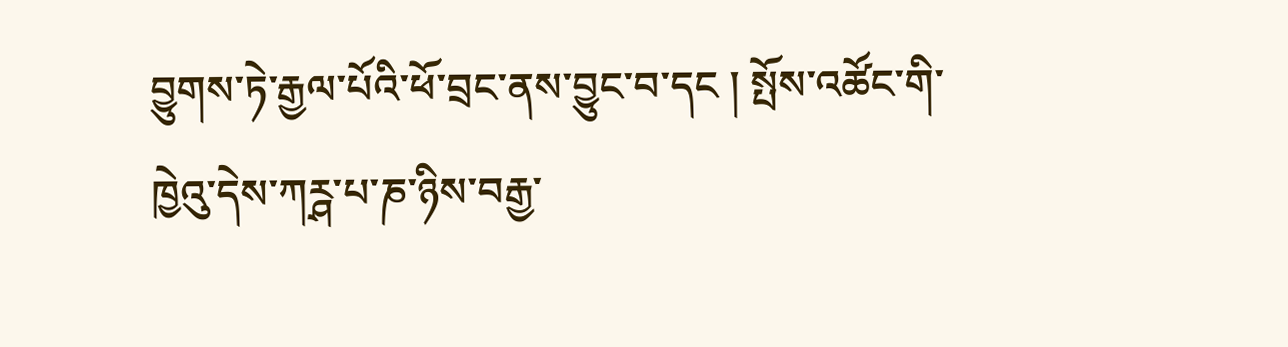བྱུགས་ཏེ་རྒྱལ་པོའི་ཕོ་བྲང་ནས་བྱུང་བ་དང ། སྤོས་འཚོང་གི་ཁྱེའུ་དེས་ཀཪྴ་པ་ཎ་ཉིས་བརྒྱ་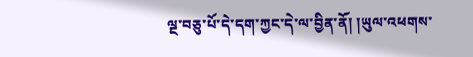ལྔ་བཅུ་པོ་དེ་དག་ཀྱང་དེ་ལ་བྱིན་ནོ། །ཡུལ་འཕགས་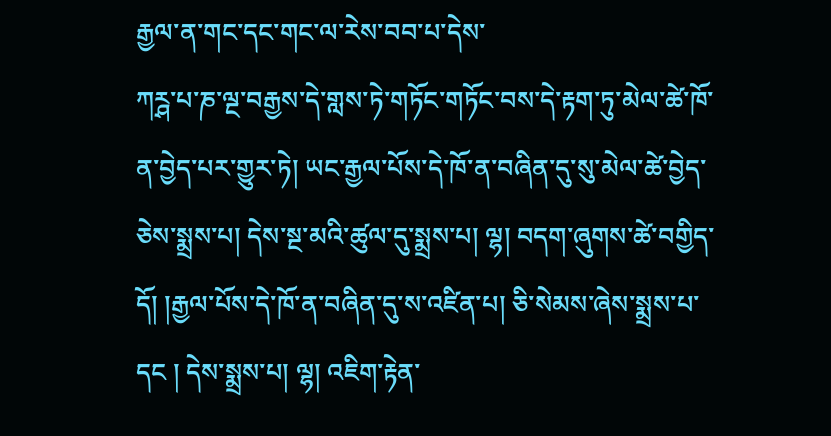རྒྱལ་ན་གང་དང་གང་ལ་རེས་བབ་པ་དེས་
ཀཪྴ་པ་ཎ་ལྔ་བརྒྱས་དེ་གླས་ཏེ་གཏོང་གཏོང་བས་དེ་རྟག་ཏུ་མེལ་ཚེ་ཁོ་ན་བྱེད་པར་གྱུར་ཏེ། ཡང་རྒྱལ་པོས་དེ་ཁོ་ན་བཞིན་དུ་སུ་མེལ་ཚེ་བྱེད་ཅེས་སྨྲས་པ། དེས་སྔ་མའི་ཚུལ་དུ་སྨྲས་པ། ལྷ། བདག་ཞུགས་ཚེ་བགྱིད་དོ། །རྒྱལ་པོས་དེ་ཁོ་ན་བཞིན་དུ་ས་འཛིན་པ། ཅི་སེམས་ཞེས་སྨྲས་པ་དང ། དེས་སྨྲས་པ། ལྷ། འཇིག་རྟེན་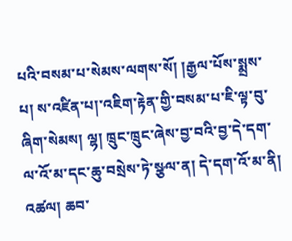པའི་བསམ་པ་སེམས་ལགས་སོ། །རྒྱལ་པོས་སྨྲས་པ། ས་འཛིན་པ།་འཇིག་རྟེན་གྱི་བསམ་པ་ཇི་ལྟ་བུ་ཞིག་སེམས། ལྷ། ཁྲུང་ཁྲུང་ཞེས་བྱ་བའི་བྱ་དེ་དག་ལ་འོ་མ་དང་ཆུ་བསྲེས་ཏེ་སྩལ་ན། དེ་དག་འོ་མ་ནི། འཚལ། ཆབ་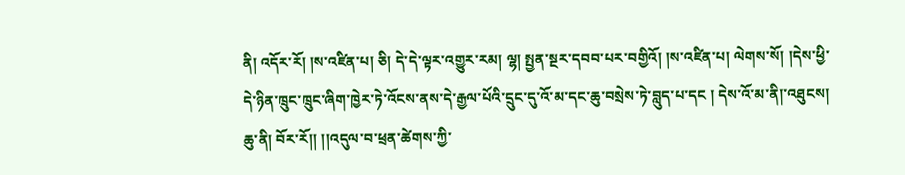ནི། འདོར་རོ། །ས་འཛིན་པ། ཅི། དེ་དེ་ལྟར་འགྱུར་རམ། ལྷ། སྤྱན་སྔར་དབབ་པར་བགྱིའོ། །ས་འཛིན་པ། ལེགས་སོ། །དེས་ཕྱི་དེ་ཉིན་ཁྲུང་ཁྲུང་ཞིག་ཁྱེར་ཏེ་འོངས་ནས་དེ་རྒྱལ་པོའི་དྲུང་དུ་འོ་མ་དང་ཆུ་བསྲེས་ཏེ་བླུད་པ་དང ། དེས་འོ་མ་ནི།་འཐུངས། ཆུ་ནི། བོར་རོ།། །།འདུལ་བ་ཕྲན་ཚེགས་ཀྱི་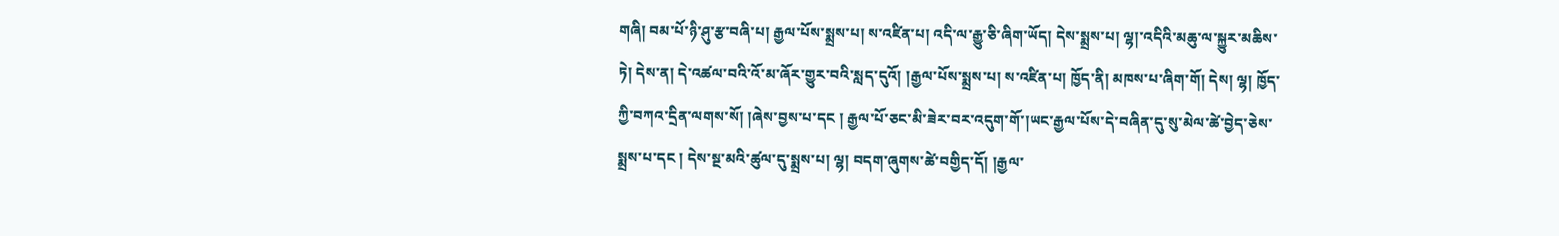གཞི། བམ་པོ་ཉི་ཤུ་རྩ་བཞི་པ། རྒྱལ་པོས་སྨྲས་པ། ས་འཛིན་པ། འདི་ལ་རྒྱུ་ཅི་ཞིག་ཡོད། དེས་སྨྲས་པ། ལྷ།་འདིའི་མཆུ་ལ་སྐྱུར་མཆིས་ཏེ། དེས་ན། དེ་འཚལ་བའི་འོ་མ་ཞོར་གྱུར་བའི་སླད་དུའོ། །རྒྱལ་པོས་སྨྲས་པ། ས་འཛིན་པ། ཁྱོད་ནི། མཁས་པ་ཞིག་གོ། དེས། ལྷ། ཁྱོད་ཀྱི་བཀའ་དྲིན་ལགས་སོ། །ཞེས་བྱས་པ་དང ། རྒྱལ་པོ་ཅང་མི་ཟེར་བར་འདུག་གོ་།ཡང་རྒྱལ་པོས་དེ་བཞིན་དུ་སུ་མེལ་ཚེ་བྱེད་ཅེས་སྨྲས་པ་དང ། དེས་སྔ་མའི་ཚུལ་དུ་སྨྲས་པ། ལྷ། བདག་ཞུགས་ཚེ་བགྱིད་དོ། །རྒྱལ་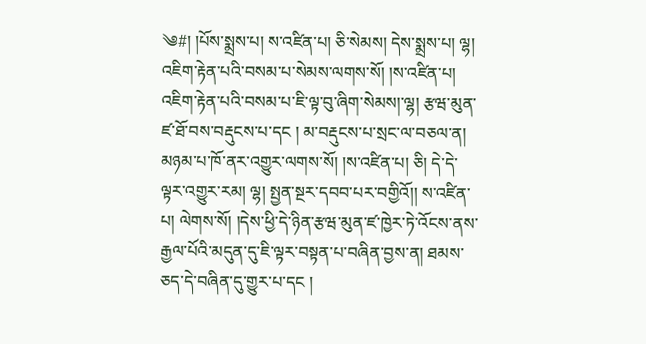༄#། །པོས་སྨྲས་པ། ས་འཛིན་པ། ཅི་སེམས། དེས་སྨྲས་པ། ལྷ། འཇིག་རྟེན་པའི་བསམ་པ་སེམས་ལགས་སོ། །ས་འཛིན་པ། འཇིག་རྟེན་པའི་བསམ་པ་ཇི་ལྟ་བུ་ཞིག་སེམས།་ལྷ། རྩཝ་མུན་ཛ་ཐོ་བས་བརྡུངས་པ་དང ། མ་བརྡུངས་པ་སྲང་ལ་བཅལ་ན། མཉམ་པ་ཁོ་ནར་འགྱུར་ལགས་སོ། །ས་འཛིན་པ། ཅི། དེ་དེ་ལྟར་འགྱུར་རམ། ལྷ། སྤྱན་སྔར་དབབ་པར་བགྱིའོ།། ས་འཛིན་པ། ལེགས་སོ། །དེས་ཕྱི་དེ་ཉིན་རྩཝ་མུན་ཛ་ཁྱེར་ཏེ་འོངས་ནས་རྒྱལ་པོའི་མདུན་དུ་ཇི་ལྟར་བསྟན་པ་བཞིན་བྱས་ན། ཐམས་ཅད་དེ་བཞིན་དུ་གྱུར་པ་དང །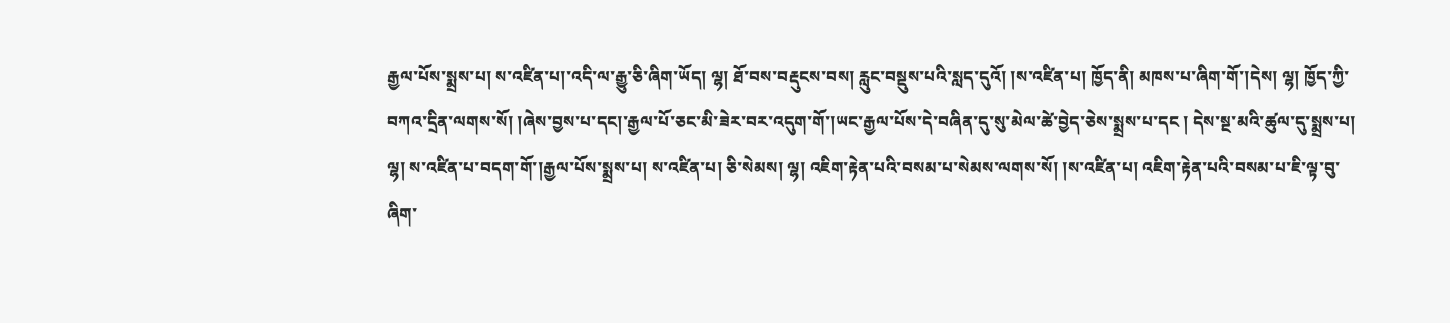རྒྱལ་པོས་སྨྲས་པ། ས་འཛིན་པ།་འདི་ལ་རྒྱུ་ཅི་ཞིག་ཡོད། ལྷ། ཐོ་བས་བརྡུངས་བས། རླུང་བསྡུས་པའི་སླད་དུའོ། །ས་འཛིན་པ། ཁྱོད་ནི། མཁས་པ་ཞིག་གོ་།དེས། ལྷ། ཁྱོད་ཀྱི་བཀའ་དྲིན་ལགས་སོ། །ཞེས་བྱས་པ་དང།་རྒྱལ་པོ་ཅང་མི་ཟེར་བར་འདུག་གོ་།ཡང་རྒྱལ་པོས་དེ་བཞིན་དུ་སུ་མེལ་ཚེ་བྱེད་ཅེས་སྨྲས་པ་དང ། དེས་སྔ་མའི་ཚུལ་དུ་སྨྲས་པ། ལྷ། ས་འཛིན་པ་བདག་གོ་།རྒྱལ་པོས་སྨྲས་པ། ས་འཛིན་པ། ཅི་སེམས། ལྷ། འཇིག་རྟེན་པའི་བསམ་པ་སེམས་ལགས་སོ། །ས་འཛིན་པ། འཇིག་རྟེན་པའི་བསམ་པ་ཇི་ལྟ་བུ་ཞིག་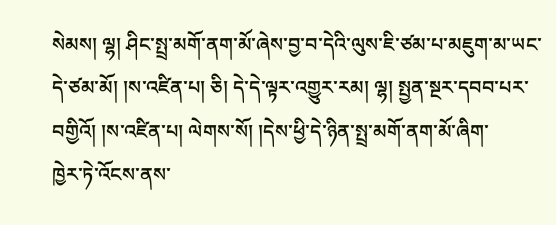སེམས། ལྷ། ཤིང་སྤྲ་མགོ་ནག་མོ་ཞེས་བྱ་བ་དེའི་ལུས་ཇི་ཙམ་པ་མཇུག་མ་ཡང་དེ་ཙམ་མོ། །ས་འཛིན་པ། ཅི། དེ་དེ་ལྟར་འགྱུར་རམ། ལྷ། སྤྱན་སྔར་དབབ་པར་བགྱིའོ། །ས་འཛིན་པ། ལེགས་སོ། །དེས་ཕྱི་དེ་ཉིན་སྤྲ་མགོ་ནག་མོ་ཞིག་
ཁྱེར་ཏེ་འོངས་ནས་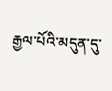རྒྱལ་པོའི་མདུན་དུ་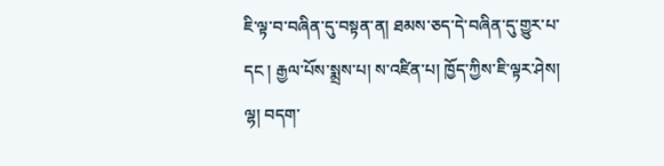ཇི་ལྟ་བ་བཞིན་དུ་བསྟན་ན། ཐམས་ཅད་དེ་བཞིན་དུ་གྱུར་པ་དང ། རྒྱལ་པོས་སྨྲས་པ། ས་འཛིན་པ། ཁྱོད་ཀྱིས་ཇི་ལྟར་ཤེས། ལྷ། བདག་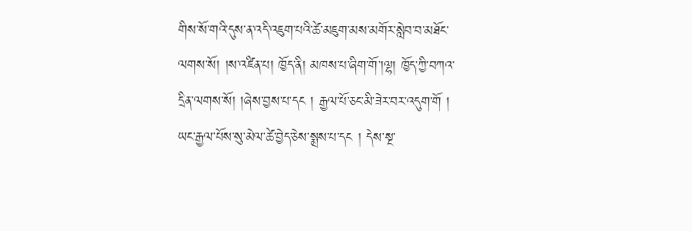གིས་སོ་གའི་དུས་ན་འདི་འཇུག་པའི་ཚེ་མཇུག་མས་མགོར་སླེབ་བ་མཐོང་ལགས་སོ། །ས་འཛིན་པ། ཁྱོད་ནི། མཁས་པ་ཞིག་གོ་།ལྷ། ཁྱོད་ཀྱི་བཀའ་དྲིན་ལགས་སོ། །ཞེས་བྱས་པ་དང ། རྒྱལ་པོ་ཅང་མི་ཟེར་བར་འདུག་གོ ། ཡང་རྒྱལ་པོས་སུ་མེལ་ཚེ་བྱེད་ཅེས་སྨྲས་པ་དང ། དེས་སྔ་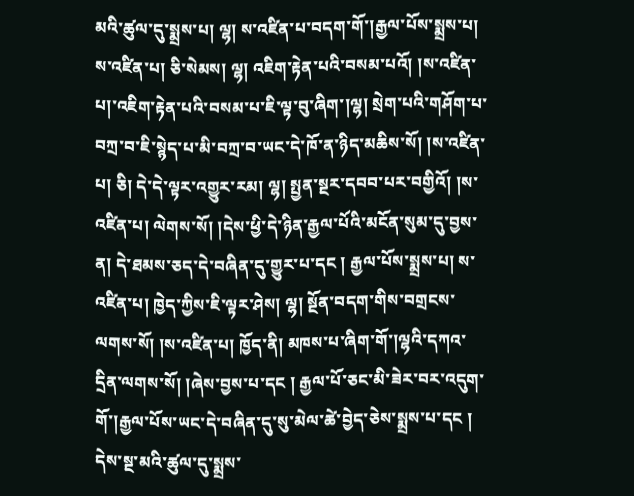མའི་ཚུལ་དུ་སྨྲས་པ། ལྷ། ས་འཛིན་པ་བདག་གོ་།རྒྱལ་པོས་སྨྲས་པ། ས་འཛིན་པ། ཅི་སེམས། ལྷ། འཇིག་རྟེན་པའི་བསམ་པའོ། །ས་འཛིན་པ།་འཇིག་རྟེན་པའི་བསམ་པ་ཇི་ལྟ་བུ་ཞིག་།ལྷ། སྲེག་པའི་གཤོག་པ་བཀྲ་བ་ཇི་སྙེད་པ་མི་བཀྲ་བ་ཡང་དེ་ཁོ་ན་ཉིད་མཆིས་སོ། །ས་འཛིན་པ། ཅི། དེ་དེ་ལྟར་འགྱུར་རམ། ལྷ། སྤྱན་སྔར་དབབ་པར་བགྱིའོ། །ས་འཛིན་པ། ལེགས་སོ། །དེས་ཕྱི་དེ་ཉིན་རྒྱལ་པོའི་མངོན་སུམ་དུ་བྱས་ན། དེ་ཐམས་ཅད་དེ་བཞིན་དུ་གྱུར་པ་དང ། རྒྱལ་པོས་སྨྲས་པ། ས་འཛིན་པ། ཁྱེད་ཀྱིས་ཇི་ལྟར་ཤེས། ལྷ། སྔོན་བདག་གིས་བགྲངས་ལགས་སོ། །ས་འཛིན་པ། ཁྱོད་ནི། མཁས་པ་ཞིག་གོ་།ལྷའི་དཀའ་དྲིན་ལགས་སོ། །ཞེས་བྱས་པ་དང ། རྒྱལ་པོ་ཅང་མི་ཟེར་བར་འདུག་གོ་།རྒྱལ་པོས་ཡང་དེ་བཞིན་དུ་སུ་མེལ་ཚེ་བྱེད་ཅེས་སྨྲས་པ་དང ། དེས་སྔ་མའི་ཚུལ་དུ་སྨྲས་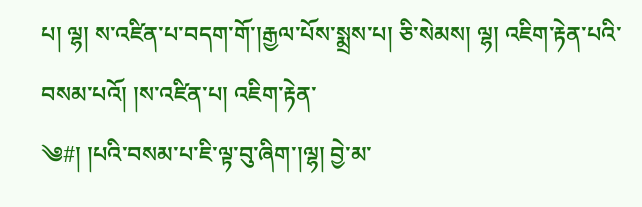པ། ལྷ། ས་འཛིན་པ་བདག་གོ་།རྒྱལ་པོས་སྨྲས་པ། ཅི་སེམས། ལྷ། འཇིག་རྟེན་པའི་བསམ་པའོ། །ས་འཛིན་པ། འཇིག་རྟེན་
༄#། །པའི་བསམ་པ་ཇི་ལྟ་བུ་ཞིག་།ལྷ། བྱེ་མ་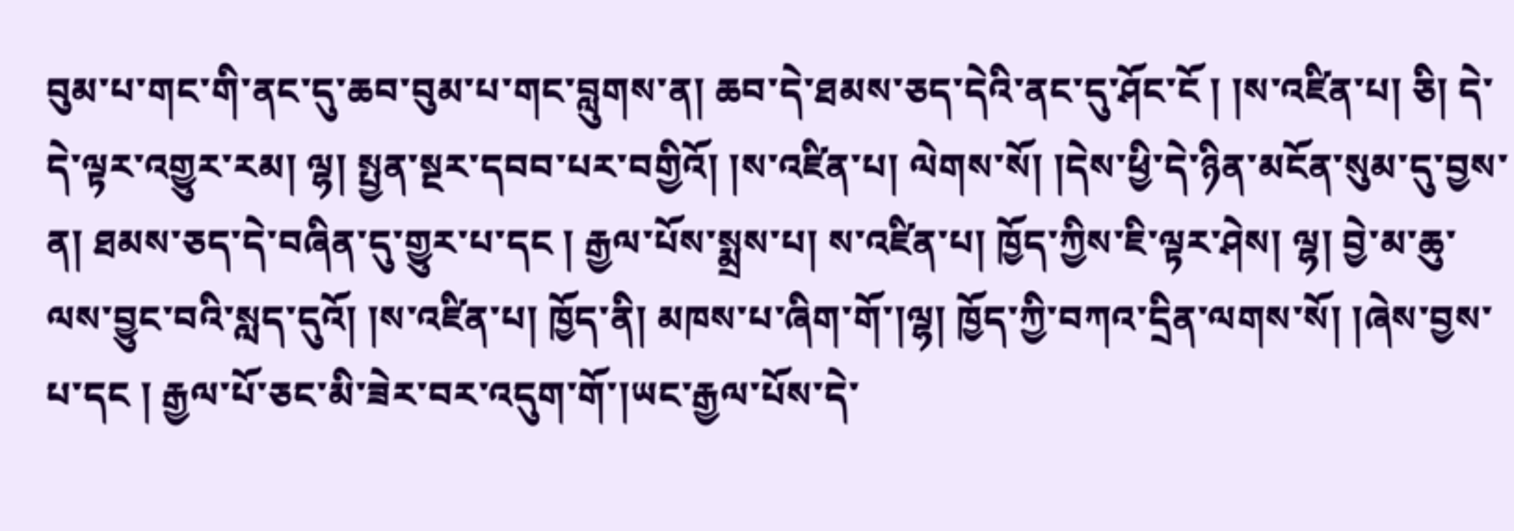བུམ་པ་གང་གི་ནང་དུ་ཆབ་བུམ་པ་གང་བླུགས་ན། ཆབ་དེ་ཐམས་ཅད་དེའི་ནང་དུ་ཤོང་ངོ ། །ས་འཛིན་པ། ཅི། དེ་དེ་ལྟར་འགྱུར་རམ། ལྷ། སྤྱན་སྔར་དབབ་པར་བགྱིའོ། །ས་འཛིན་པ། ལེགས་སོ། །དེས་ཕྱི་དེ་ཉིན་མངོན་སུམ་དུ་བྱས་ན། ཐམས་ཅད་དེ་བཞིན་དུ་གྱུར་པ་དང ། རྒྱལ་པོས་སྨྲས་པ། ས་འཛིན་པ། ཁྱོད་ཀྱིས་ཇི་ལྟར་ཤེས། ལྷ། བྱེ་མ་ཆུ་ལས་བྱུང་བའི་སླད་དུའོ། །ས་འཛིན་པ། ཁྱོད་ནི། མཁས་པ་ཞིག་གོ་།ལྷ། ཁྱོད་ཀྱི་བཀའ་དྲིན་ལགས་སོ། །ཞེས་བྱས་པ་དང ། རྒྱལ་པོ་ཅང་མི་ཟེར་བར་འདུག་གོ་།ཡང་རྒྱལ་པོས་དེ་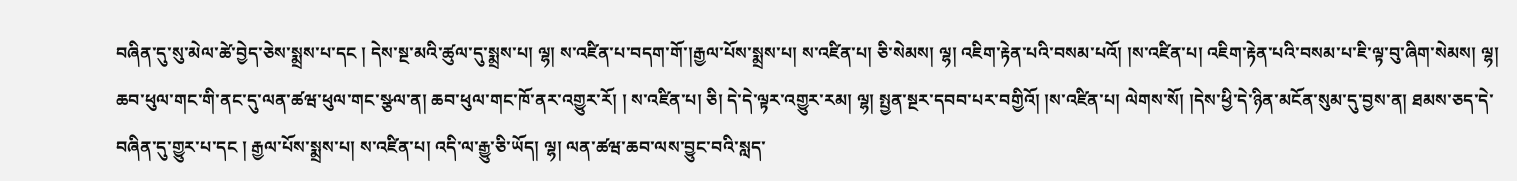བཞིན་དུ་སུ་མེལ་ཚེ་བྱེད་ཅེས་སྨྲས་པ་དང ། དེས་སྔ་མའི་ཚུལ་དུ་སྨྲས་པ། ལྷ། ས་འཛིན་པ་བདག་གོ་།རྒྱལ་པོས་སྨྲས་པ། ས་འཛིན་པ། ཅི་སེམས། ལྷ། འཇིག་རྟེན་པའི་བསམ་པའོ། །ས་འཛིན་པ། འཇིག་རྟེན་པའི་བསམ་པ་ཇི་ལྟ་བུ་ཞིག་སེམས། ལྷ། ཆབ་ཕུལ་གང་གི་ནང་དུ་ལན་ཚཝ་ཕུལ་གང་སྩལ་ན། ཆབ་ཕུལ་གང་ཁོ་ནར་འགྱུར་རོ། ། ས་འཛིན་པ། ཅི། དེ་དེ་ལྟར་འགྱུར་རམ། ལྷ། སྤྱན་སྔར་དབབ་པར་བགྱིའོ། །ས་འཛིན་པ། ལེགས་སོ། །དེས་ཕྱི་དེ་ཉིན་མངོན་སུམ་དུ་བྱས་ན། ཐམས་ཅད་དེ་བཞིན་དུ་གྱུར་པ་དང ། རྒྱལ་པོས་སྨྲས་པ། ས་འཛིན་པ། འདི་ལ་རྒྱུ་ཅི་ཡོད། ལྷ། ལན་ཚཝ་ཆབ་ལས་བྱུང་བའི་སླད་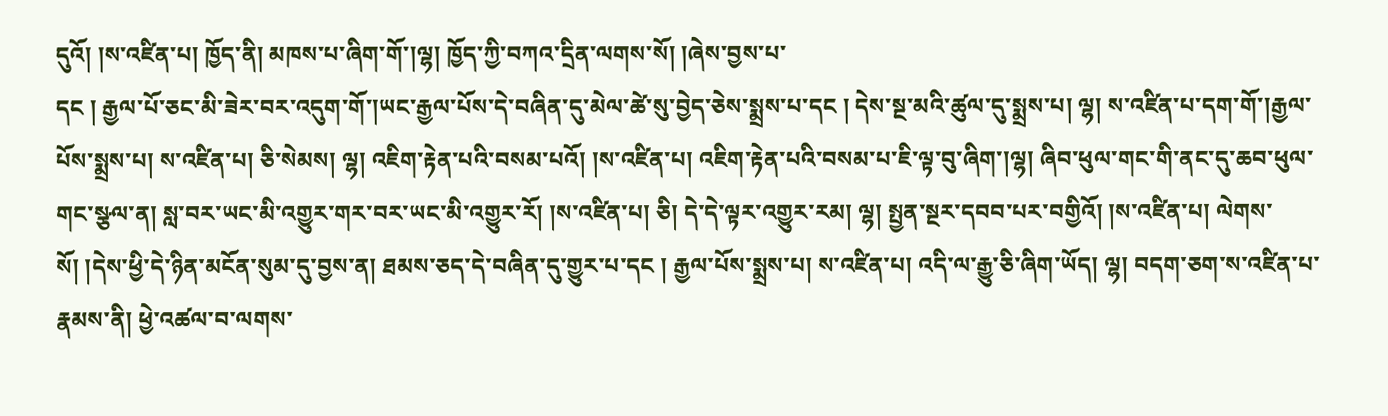དུའོ། །ས་འཛིན་པ། ཁྱོད་ནི། མཁས་པ་ཞིག་གོ་།ལྷ། ཁྱོད་ཀྱི་བཀའ་དྲིན་ལགས་སོ། །ཞེས་བྱས་པ་
དང ། རྒྱལ་པོ་ཅང་མི་ཟེར་བར་འདུག་གོ་།ཡང་རྒྱལ་པོས་དེ་བཞིན་དུ་མེལ་ཚེ་སུ་བྱེད་ཅེས་སྨྲས་པ་དང ། དེས་སྔ་མའི་ཚུལ་དུ་སྨྲས་པ། ལྷ། ས་འཛིན་པ་དག་གོ་།རྒྱལ་པོས་སྨྲས་པ། ས་འཛིན་པ། ཅི་སེམས། ལྷ། འཇིག་རྟེན་པའི་བསམ་པའོ། །ས་འཛིན་པ། འཇིག་རྟེན་པའི་བསམ་པ་ཇི་ལྟ་བུ་ཞིག་།ལྷ། ཞིབ་ཕུལ་གང་གི་ནང་དུ་ཆབ་ཕུལ་གང་སྩལ་ན། སླ་བར་ཡང་མི་འགྱུར་གར་བར་ཡང་མི་འགྱུར་རོ། །ས་འཛིན་པ། ཅི། དེ་དེ་ལྟར་འགྱུར་རམ། ལྷ། སྤྱན་སྔར་དབབ་པར་བགྱིའོ། །ས་འཛིན་པ། ལེགས་སོ། །དེས་ཕྱི་དེ་ཉིན་མངོན་སུམ་དུ་བྱས་ན། ཐམས་ཅད་དེ་བཞིན་དུ་གྱུར་པ་དང ། རྒྱལ་པོས་སྨྲས་པ། ས་འཛིན་པ། འདི་ལ་རྒྱུ་ཅི་ཞིག་ཡོད། ལྷ། བདག་ཅག་ས་འཛིན་པ་རྣམས་ནི། ཕྱེ་འཚལ་བ་ལགས་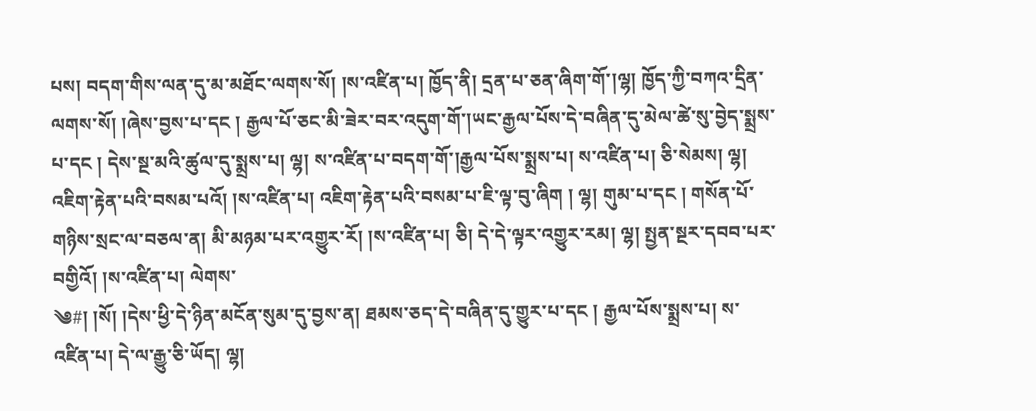པས། བདག་གིས་ལན་དུ་མ་མཐོང་ལགས་སོ། །ས་འཛིན་པ། ཁྱོད་ནི། དྲན་པ་ཅན་ཞིག་གོ་།ལྷ། ཁྱོད་ཀྱི་བཀའ་དྲིན་ལགས་སོ། །ཞེས་བྱས་པ་དང ། རྒྱལ་པོ་ཅང་མི་ཟེར་བར་འདུག་གོ་།ཡང་རྒྱལ་པོས་དེ་བཞིན་དུ་མེལ་ཚེ་སུ་བྱེད་སྨྲས་པ་དང ། དེས་སྔ་མའི་ཚུལ་དུ་སྨྲས་པ། ལྷ། ས་འཛིན་པ་བདག་གོ་།རྒྱལ་པོས་སྨྲས་པ། ས་འཛིན་པ། ཅི་སེམས། ལྷ། འཇིག་རྟེན་པའི་བསམ་པའོ། །ས་འཛིན་པ། འཇིག་རྟེན་པའི་བསམ་པ་ཇི་ལྟ་བུ་ཞིག ། ལྷ། གུམ་པ་དང ། གསོན་པོ་གཉིས་སྲང་ལ་བཅལ་ན། མི་མཉམ་པར་འགྱུར་རོ། །ས་འཛིན་པ། ཅི། དེ་དེ་ལྟར་འགྱུར་རམ། ལྷ། སྤྱན་སྔར་དབབ་པར་བགྱིའོ། །ས་འཛིན་པ། ལེགས་
༄#། །སོ། །དེས་ཕྱི་དེ་ཉིན་མངོན་སུམ་དུ་བྱས་ན། ཐམས་ཅད་དེ་བཞིན་དུ་གྱུར་པ་དང ། རྒྱལ་པོས་སྨྲས་པ། ས་འཛིན་པ། དེ་ལ་རྒྱུ་ཅི་ཡོད། ལྷ།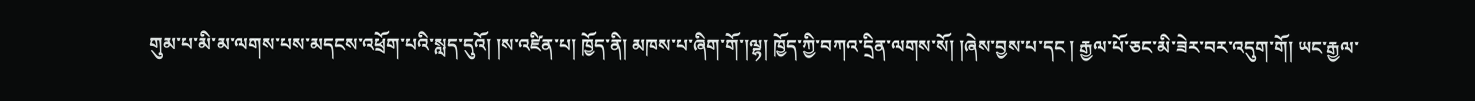གུམ་པ་མི་མ་ལགས་པས་མདངས་འཕྲོག་པའི་སླད་དུའོ། །ས་འཛིན་པ། ཁྱོད་ནི། མཁས་པ་ཞིག་གོ་།ལྷ། ཁྱོད་ཀྱི་བཀའ་དྲིན་ལགས་སོ། །ཞེས་བྱས་པ་དང ། རྒྱལ་པོ་ཅང་མི་ཟེར་བར་འདུག་གོ། ཡང་རྒྱལ་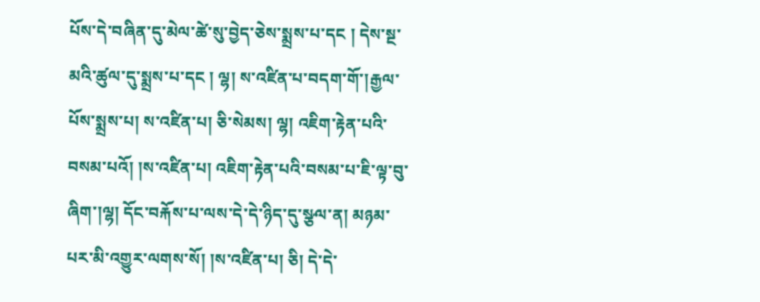པོས་དེ་བཞིན་དུ་མེལ་ཚེ་སུ་བྱེད་ཅེས་སྨྲས་པ་དང ། དེས་སྔ་མའི་ཚུལ་དུ་སྨྲས་པ་དང ། ལྷ། ས་འཛིན་པ་བདག་གོ་།རྒྱལ་པོས་སྨྲས་པ། ས་འཛིན་པ། ཅི་སེམས། ལྷ། འཇིག་རྟེན་པའི་བསམ་པའོ། །ས་འཛིན་པ། འཇིག་རྟེན་པའི་བསམ་པ་ཇི་ལྟ་བུ་ཞིག་།ལྷ། དོང་བརྐོས་པ་ལས་དེ་དེ་ཉིད་དུ་སྩལ་ན། མཉམ་པར་མི་འགྱུར་ལགས་སོ། །ས་འཛིན་པ། ཅི། དེ་དེ་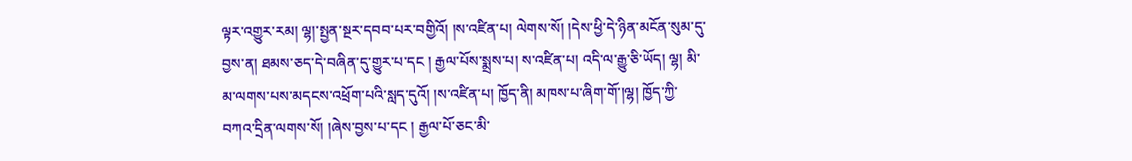ལྟར་འགྱུར་རམ། ལྷ།་སྤྱན་སྔར་དབབ་པར་བགྱིའོ། །ས་འཛིན་པ། ལེགས་སོ། །དེས་ཕྱི་དེ་ཉིན་མངོན་སུམ་དུ་བྱས་ན། ཐམས་ཅད་དེ་བཞིན་དུ་གྱུར་པ་དང ། རྒྱལ་པོས་སྨྲས་པ། ས་འཛིན་པ། འདི་ལ་རྒྱུ་ཅི་ཡོད། ལྷ། མི་མ་ལགས་པས་མདངས་འཕྲོག་པའི་སླད་དུའོ། །ས་འཛིན་པ། ཁྱོད་ནི། མཁས་པ་ཞིག་གོ་།ལྷ། ཁྱོད་ཀྱི་བཀའ་དྲིན་ལགས་སོ། །ཞེས་བྱས་པ་དང ། རྒྱལ་པོ་ཅང་མི་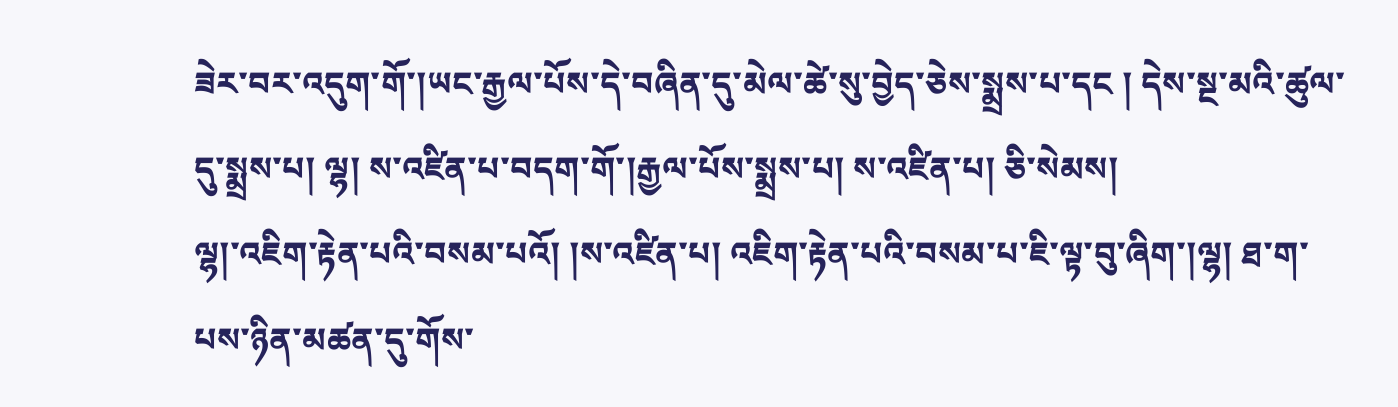ཟེར་བར་འདུག་གོ་།ཡང་རྒྱལ་པོས་དེ་བཞིན་དུ་མེལ་ཚེ་སུ་བྱེད་ཅེས་སྨྲས་པ་དང ། དེས་སྔ་མའི་ཚུལ་དུ་སྨྲས་པ། ལྷ། ས་འཛིན་པ་བདག་གོ་།རྒྱལ་པོས་སྨྲས་པ། ས་འཛིན་པ། ཅི་སེམས།
ལྷ།་འཇིག་རྟེན་པའི་བསམ་པའོ། །ས་འཛིན་པ། འཇིག་རྟེན་པའི་བསམ་པ་ཇི་ལྟ་བུ་ཞིག་།ལྷ། ཐ་ག་པས་ཉིན་མཚན་དུ་གོས་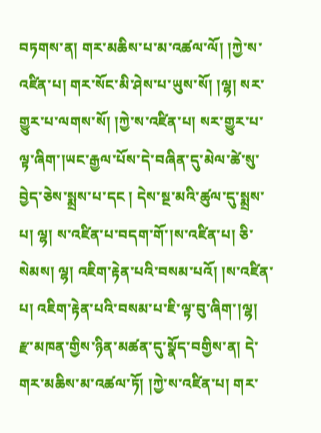བཏགས་ན། གར་མཆིས་པ་མ་འཚལ་ལོ། །ཀྱེ་ས་འཛིན་པ། གར་སོང་མི་ཤེས་པ་ཡུས་སོ། །ལྷ། སར་གྱུར་པ་ལགས་སོ། །ཀྱེ་ས་འཛིན་པ། སར་གྱུར་པ་ལྟ་ཞིག་།ཡང་རྒྱལ་པོས་དེ་བཞིན་དུ་མེལ་ཚེ་སུ་བྱེད་ཅེས་སྨྲས་པ་དང ། དེས་སྔ་མའི་ཚུལ་དུ་སྨྲས་པ། ལྷ། ས་འཛིན་པ་བདག་གོ་།ས་འཛིན་པ། ཅི་སེམས། ལྷ། འཇིག་རྟེན་པའི་བསམ་པའོ། །ས་འཛིན་པ། འཇིག་རྟེན་པའི་བསམ་པ་ཇི་ལྟ་བུ་ཞིག་།ལྷ། རྫ་མཁན་གྱིས་ཉིན་མཚན་དུ་སྣོད་བགྱིས་ན། དེ་གར་མཆིས་མ་འཚལ་ཏོ། །ཀྱེ་ས་འཛིན་པ། གར་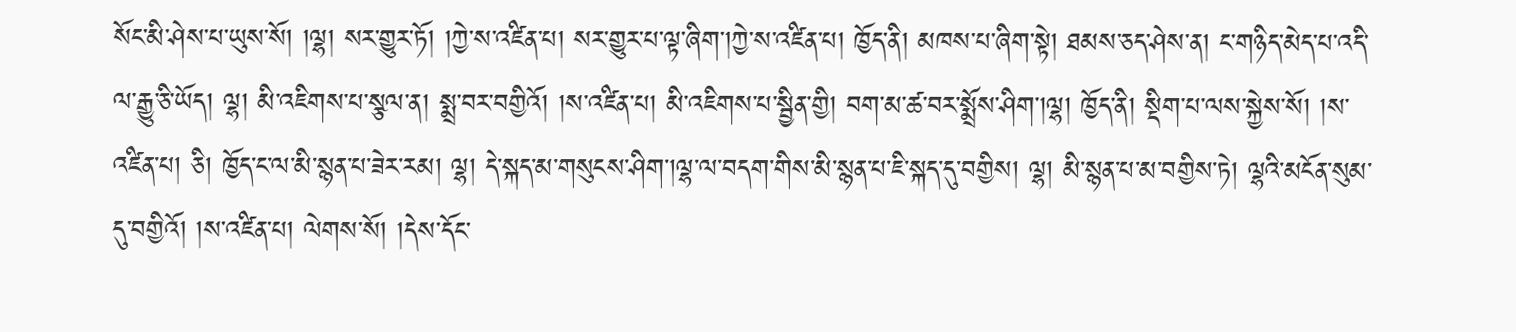སོང་མི་ཤེས་པ་ཡུས་སོ། །ལྷ། སར་གྱུར་ཏོ། །ཀྱེ་ས་འཛིན་པ། སར་གྱུར་པ་ལྟ་ཞིག་།ཀྱེ་ས་འཛིན་པ། ཁྱོད་ནི། མཁས་པ་ཞིག་སྟེ། ཐམས་ཅད་ཤེས་ན། ང་གཉིད་མེད་པ་འདི་ལ་རྒྱུ་ཅི་ཡོད། ལྷ། མི་འཇིགས་པ་སྩལ་ན། སྨྲ་བར་བགྱིའོ། །ས་འཛིན་པ། མི་འཇིགས་པ་སྦྱིན་གྱི། བག་མ་ཚ་བར་སྨྲོས་ཤིག་།ལྷ། ཁྱོད་ནི། སྡིག་པ་ལས་སྐྱེས་སོ། །ས་འཛིན་པ། ཅི། ཁྱོད་ང་ལ་མི་སྙན་པ་ཟེར་རམ། ལྷ། དེ་སྐད་མ་གསུངས་ཤིག་།ལྷ་ལ་བདག་གིས་མི་སྙན་པ་ཇི་སྐད་དུ་བགྱིས། ལྷ། མི་སྙན་པ་མ་བགྱིས་ཏེ། ལྷའི་མངོན་སུམ་དུ་བགྱིའོ། །ས་འཛིན་པ། ལེགས་སོ། །དེས་དོང་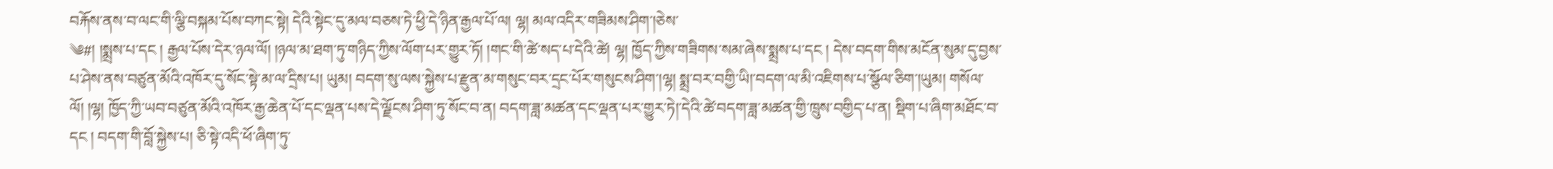བརྐོས་ནས་བ་ལང་གི་ལྕི་བསྐམ་པོས་བཀང་སྟེ། དེའི་སྟེང་དུ་མལ་བཅས་ཏེ་ཕྱི་དེ་ཉིན་རྒྱལ་པོ་ལ། ལྷ། མལ་འདིར་གཟིམས་ཤིག་།ཅེས་
༄#། །སྨྲས་པ་དང ། རྒྱལ་པོས་དེར་ཉལ་ལོ། །ཉལ་མ་ཐག་ཏུ་གཉིད་ཀྱིས་ལོག་པར་གྱུར་ཏོ། །གང་གི་ཚེ་སད་པ་དེའི་ཚེ། ལྷ། ཁྱོད་ཀྱིས་གཟིགས་སམ་ཞེས་སྨྲས་པ་དང ། དེས་བདག་གིས་མངོན་སུམ་དུ་བྱས་པ་ཤེས་ནས་བཙུན་མོའི་འཁོར་དུ་སོང་སྟེ་མ་ལ་དྲིས་པ། ཡུམ། བདག་སུ་ལས་སྐྱེས་པ་རྫུན་མ་གསུང་བར་དྲང་པོར་གསུངས་ཤིག་།ལྷ། སྨྲ་བར་བགྱི་ཡི།་བདག་ལ་མི་འཇིགས་པ་སྩོལ་ཅིག་།ཡུམ། གསོལ་ལོ། །ལྷ། ཁྱོད་ཀྱི་ཡབ་བཙུན་མོའི་འཁོར་རྒྱ་ཆེན་པོ་དང་ལྡན་པས་དེ་ལྗོངས་ཤིག་ཏུ་སོང་བ་ན། བདག་ཟླ་མཚན་དང་ལྡན་པར་གྱུར་ཏེ།་དེའི་ཚེ་བདག་ཟླ་མཚན་གྱི་ཁྲུས་བགྱིད་པ་ན། སྡིག་པ་ཞིག་མཐོང་བ་དང ། བདག་གི་བློ་སྐྱེས་པ། ཅི་སྟེ་འདི་ཕོ་ཞིག་ཏུ་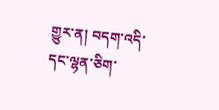གྱུར་ན། བདག་འདི་དང་ལྷན་ཅིག་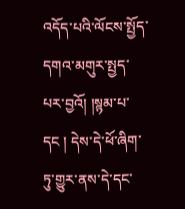འདོད་པའི་ལོངས་སྤྱོད་དགའ་མགུར་སྤྱད་པར་བྱའོ། །སྙམ་པ་དང ། དེས་དེ་ཕོ་ཞིག་ཏུ་གྱུར་ནས་དེ་དང་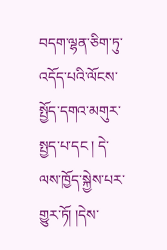བདག་ལྷན་ཅིག་ཏུ་འདོད་པའི་ལོངས་སྤྱོད་དགའ་མགུར་སྤྱད་པ་དང ། དེ་ལས་ཁྱོད་སྐྱེས་པར་གྱུར་ཏོ། །དེས་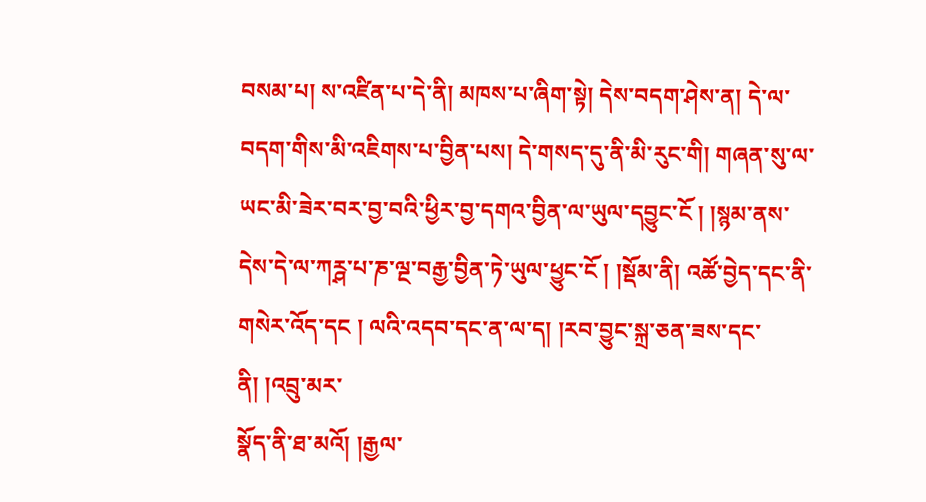བསམ་པ། ས་འཛིན་པ་དེ་ནི། མཁས་པ་ཞིག་སྟེ། དེས་བདག་ཤེས་ན། དེ་ལ་བདག་གིས་མི་འཇིགས་པ་བྱིན་པས། དེ་གསད་དུ་ནི་མི་རུང་གི། གཞན་སུ་ལ་ཡང་མི་ཟེར་བར་བྱ་བའི་ཕྱིར་བྱ་དགའ་བྱིན་ལ་ཡུལ་དབྱུང་ངོ ། །སྙམ་ནས་དེས་དེ་ལ་ཀཪྴ་པ་ཎ་ལྔ་བརྒྱ་བྱིན་ཏེ་ཡུལ་ཕྱུང་ངོ ། །སྡོམ་ནི། འཚོ་བྱེད་དང་ནི་གསེར་འོད་དང ། ལའི་འདབ་དང་ན་ལ་ད། །རབ་བྱུང་སྐྲ་ཅན་ཟས་དང་ནི། །འབྲུ་མར་
སྣོད་ནི་ཐ་མའོ། །རྒྱལ་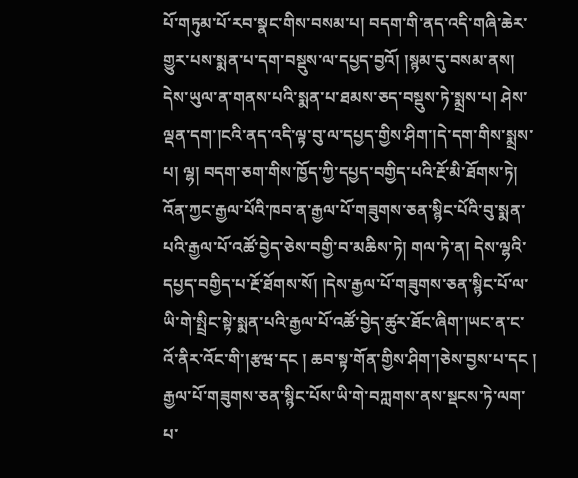པོ་གཏུམ་པོ་རབ་སྣང་གིས་བསམ་པ། བདག་གི་ནད་འདི་གཞི་ཆེར་གྱུར་པས་སྨན་པ་དག་བསྡུས་ལ་དཔྱད་བྱའོ། །སྙམ་དུ་བསམ་ནས། དེས་ཡུལ་ན་གནས་པའི་སྨན་པ་ཐམས་ཅད་བསྡུས་ཏེ་སྨྲས་པ། ཤེས་ལྡན་དག་།ངའི་ནད་འདི་ལྟ་བུ་ལ་དཔྱད་གྱིས་ཤིག་།དེ་དག་གིས་སྨྲས་པ། ལྷ། བདག་ཅག་གིས་ཁྱོད་ཀྱི་དཔྱད་བགྱིད་པའི་རྔོ་མི་ཐོགས་ཏེ། འོན་ཀྱང་རྒྱལ་པོའི་ཁབ་ན་རྒྱལ་པོ་གཟུགས་ཅན་སྙིང་པོའི་བུ་སྨན་པའི་རྒྱལ་པོ་འཚོ་བྱེད་ཅེས་བགྱི་བ་མཆིས་ཏེ། གལ་ཏེ་ན། དེས་ལྷའི་དཔྱད་བགྱིད་པ་རྔོ་ཐོགས་སོ། །དེས་རྒྱལ་པོ་གཟུགས་ཅན་སྙིང་པོ་ལ་ཡི་གེ་སྤྲིང་སྟེ་སྨན་པའི་རྒྱལ་པོ་འཚོ་བྱེད་ཚུར་ཐོང་ཞིག་།ཡང་ན་ང་འོ་ནིར་འོང་གི་།རྩཝ་དང ། ཆབ་སྟ་གོན་གྱིས་ཤིག་།ཅེས་བྱས་པ་དང ། རྒྱལ་པོ་གཟུགས་ཅན་སྙིང་པོས་ཡི་གེ་བཀླགས་ནས་སྡངས་ཏེ་ལག་པ་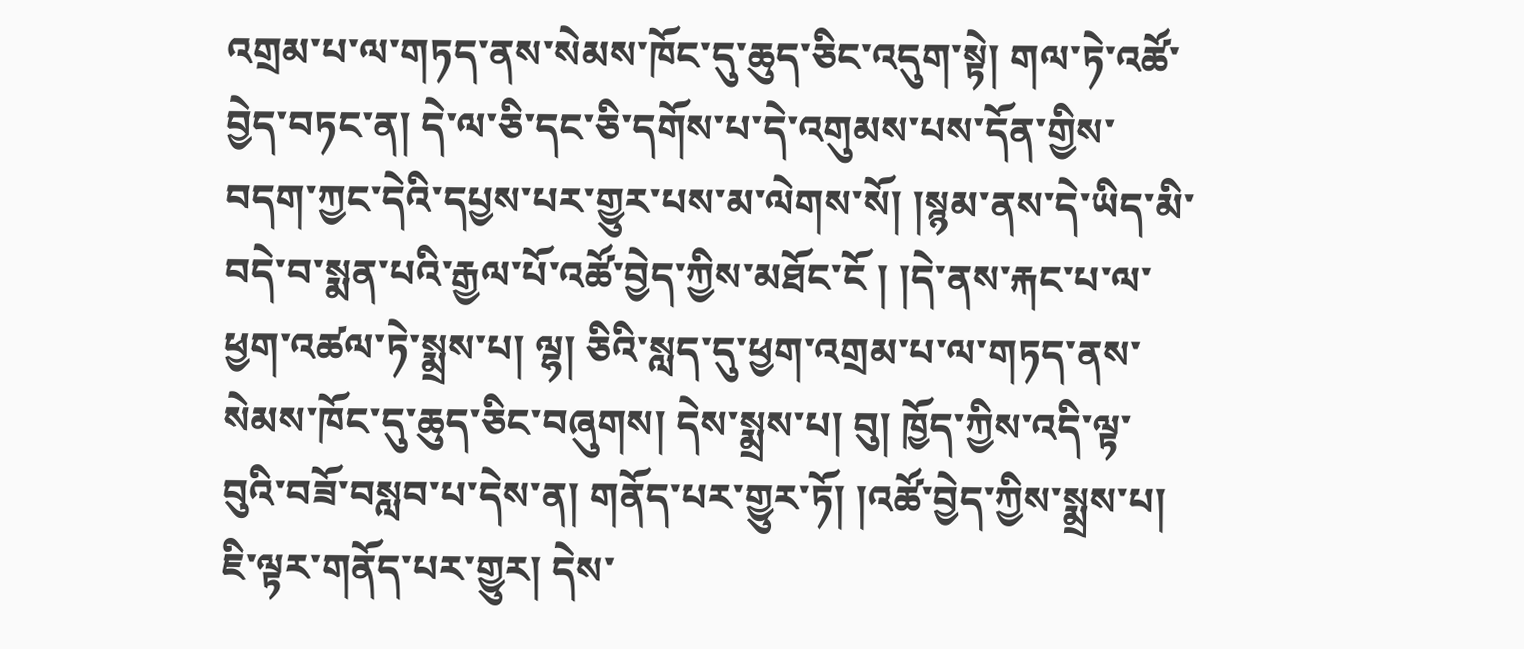འགྲམ་པ་ལ་གཏད་ནས་སེམས་ཁོང་དུ་ཆུད་ཅིང་འདུག་སྟེ། གལ་ཏེ་འཚོ་བྱེད་བཏང་ན། དེ་ལ་ཅི་དང་ཅི་དགོས་པ་དེ་འགུམས་པས་དོན་གྱིས་བདག་ཀྱང་དེའི་དཔྱས་པར་གྱུར་པས་མ་ལེགས་སོ། །སྙམ་ནས་དེ་ཡིད་མི་བདེ་བ་སྨན་པའི་རྒྱལ་པོ་འཚོ་བྱེད་ཀྱིས་མཐོང་ངོ ། །དེ་ནས་རྐང་པ་ལ་ཕྱག་འཚལ་ཏེ་སྨྲས་པ། ལྷ། ཅིའི་སླད་དུ་ཕྱག་འགྲམ་པ་ལ་གཏད་ནས་སེམས་ཁོང་དུ་ཆུད་ཅིང་བཞུགས། དེས་སྨྲས་པ། བུ། ཁྱོད་ཀྱིས་འདི་ལྟ་བུའི་བཟོ་བསླབ་པ་དེས་ན། གནོད་པར་གྱུར་ཏོ། །འཚོ་བྱེད་ཀྱིས་སྨྲས་པ། ཇི་ལྟར་གནོད་པར་གྱུར། དེས་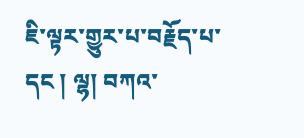ཇི་ལྟར་གྱུར་པ་བརྗོད་པ་དང ། ལྷ། བཀའ་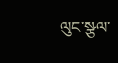ལུང་སྩལ་